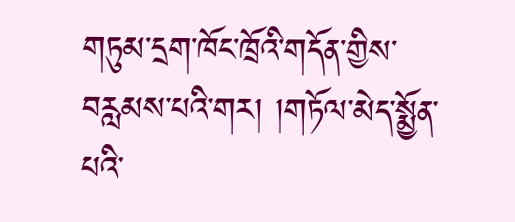གཏུམ་དྲག་ཁོང་ཁྲོའི་གདོན་གྱིས་བརླམས་པའི་གར། །གཏོལ་མེད་སྨྱོན་པའི་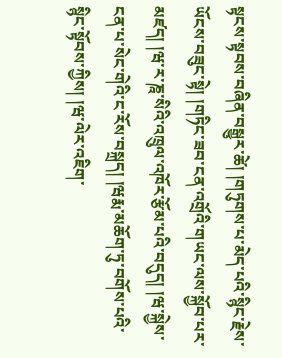སྟངས་སྟབས་བཞིན་བསྒྱུར་ཚེ། །གཏུགས་པ་མེད་པའི་སྙིང་རྗེས་ཡོངས་བཟུང་སྟེ། །གཏིང་ཟབ་ངན་འགྲོའི་གཡང་ལས་སྐྱོབ་པར་མཛད། །ཝ་ར་ཎཱ་སིའི་འཁྲུལ་འཁོར་རྩོམ་པའི་བདུད། །ཝ་སྐྱེས་ངན་པ་སེང་གེའི་ང་རོས་བསྐྲད། །ཝརྨ་མཆོག་ཏུ་བགོས་པའི་སྙིང་སྟོབས་ཀྱིས། །ཝ་ལེར་འཇིག་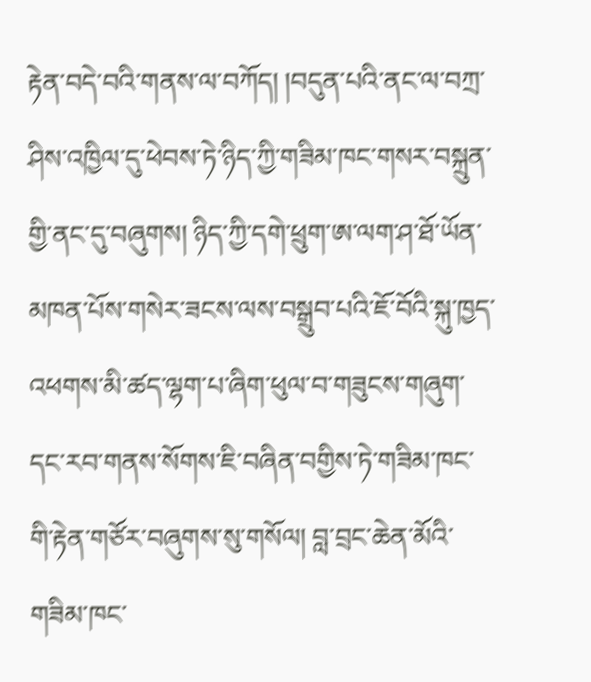རྟེན་བདེ་བའི་གནས་ལ་བཀོད། །བདུན་པའི་ནང་ལ་བཀྲ་ཤིས་འཁྱིལ་དུ་ཕེབས་ཏེ་ཉིད་ཀྱི་གཟིམ་ཁང་གསར་བསྐྲུན་གྱི་ནང་དུ་བཞུགས། ཉིད་ཀྱི་དགེ་ཕྲུག་ཨ་ལག་ཤ་ཐོ་ཡོན་མཁན་པོས་གསེར་ཟངས་ལས་བསྒྲུབ་པའི་ཇོ་བོའི་སྐུ་ཁྱད་འཕགས་མི་ཚད་ལྷག་པ་ཞིག་ཕུལ་བ་གཟུངས་གཞུག་དང་རབ་གནས་སོགས་ཇི་བཞིན་བགྱིས་ཏེ་གཟིམ་ཁང་གི་རྟེན་གཙོར་བཞུགས་སུ་གསོལ། བླ་བྲང་ཆེན་མོའི་གཟིམ་ཁང་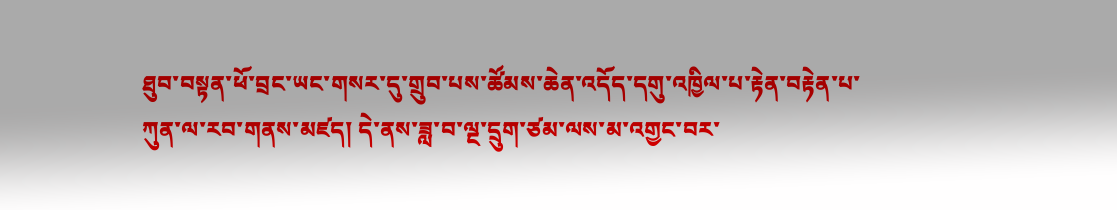ཐུབ་བསྟན་ཕོ་བྲང་ཡང་གསར་དུ་གྲུབ་པས་ཚོམས་ཆེན་འདོད་དགུ་འཁྱིལ་པ་རྟེན་བརྟེན་པ་ཀུན་ལ་རབ་གནས་མཛད། དེ་ནས་ཟླ་བ་ལྔ་དྲུག་ཙམ་ལས་མ་འགྱང་བར་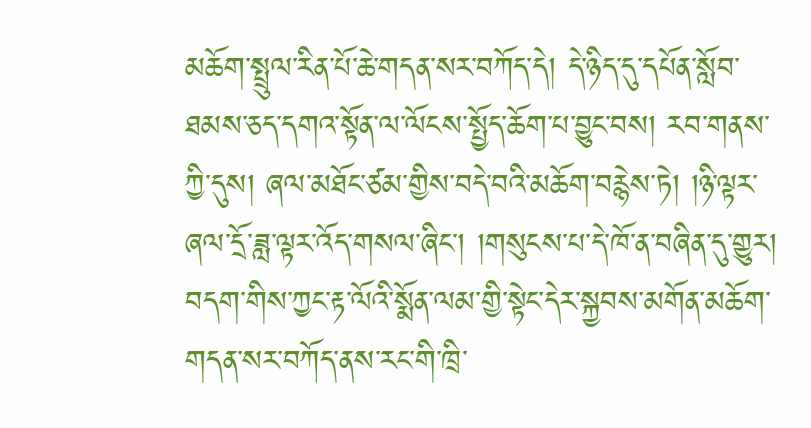མཆོག་སྤྲུལ་རིན་པོ་ཆེ་གདན་སར་བཀོད་དེ། དེ་ཉིད་དུ་དཔོན་སློབ་ཐམས་ཅད་དགའ་སྟོན་ལ་ལོངས་སྤྱོད་ཆོག་པ་བྱུང་བས། རབ་གནས་ཀྱི་དུས། ཞལ་མཐོང་ཙམ་གྱིས་བདེ་བའི་མཆོག་བརྙེས་ཏེ། །ཉི་ལྟར་ཞལ་དྲོ་ཟླ་ལྟར་འོད་གསལ་ཞིང་། །གསུངས་པ་དེ་ཁོ་ན་བཞིན་དུ་གྱུར། བདག་གིས་ཀྱང་རྟ་ལོའི་སྨོན་ལམ་གྱི་སྟེང་དེར་སྐྱབས་མགོན་མཆོག་གདན་སར་བཀོད་ནས་རང་གི་ཁྲི་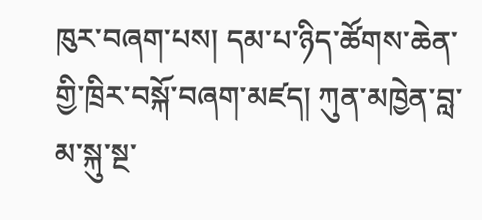ཁུར་བཞག་པས། དམ་པ་ཉིད་ཚོགས་ཆེན་གྱི་ཁྲིར་བསྐོ་བཞག་མཛད། ཀུན་མཁྱེན་བླ་མ་སྐུ་སྔ་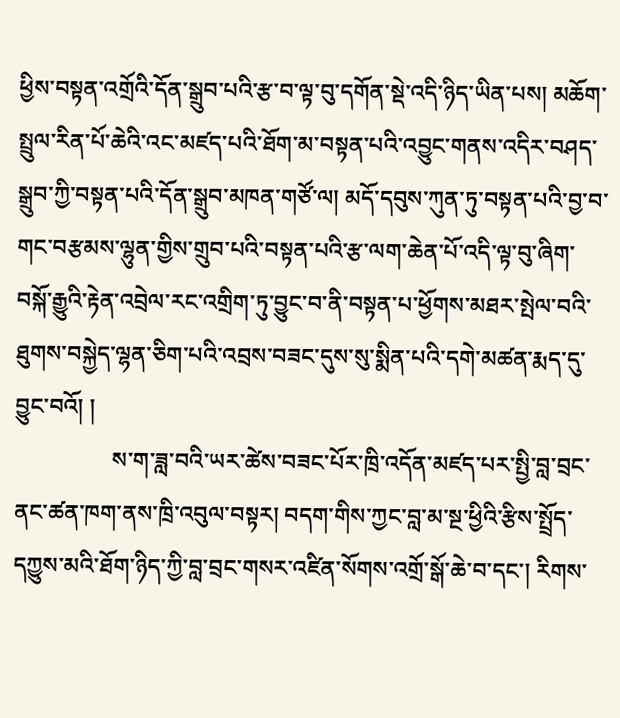ཕྱིས་བསྟན་འགྲོའི་དོན་སྒྲུབ་པའི་རྩ་བ་ལྟ་བུ་དགོན་སྡེ་འདི་ཉིད་ཡིན་པས། མཆོག་སྤྲུལ་རིན་པོ་ཆེའི་འང་མཛད་པའི་ཐོག་མ་བསྟན་པའི་འབྱུང་གནས་འདིར་བཤད་སྒྲུབ་ཀྱི་བསྟན་པའི་དོན་སྒྲུབ་མཁན་གཙོ་ལ། མདོ་དབུས་ཀུན་ཏུ་བསྟན་པའི་བྱ་བ་གང་བརྩམས་ལྷུན་གྱིས་གྲུབ་པའི་བསྟན་པའི་རྩ་ལག་ཆེན་པོ་འདི་ལྟ་བུ་ཞིག་བསྐོ་རྒྱུའི་རྟེན་འབྲེལ་རང་འགྲིག་ཏུ་བྱུང་བ་ནི་བསྟན་པ་ཕྱོགས་མཐར་སྤེལ་བའི་ཐུགས་བསྐྱེད་ལྷན་ཅིག་པའི་འབྲས་བཟང་དུས་སུ་སྨིན་པའི་དགེ་མཚན་རྨད་དུ་བྱུང་བའོ། །
                 ས་ག་ཟླ་བའི་ཡར་ཚེས་བཟང་པོར་ཁྲི་འདོན་མཛད་པར་སྤྱི་བླ་བྲང་ནང་ཚན་ཁག་ནས་ཁྲི་འབུལ་བསྟར། བདག་གིས་ཀྱང་བླ་མ་སྔ་ཕྱིའི་རྩིས་སྤྲོད་དཀྱུས་མའི་ཐོག་ཉིད་ཀྱི་བླ་བྲང་གསར་འཛིན་སོགས་འགྲོ་སྒོ་ཆེ་བ་དང་། རིགས་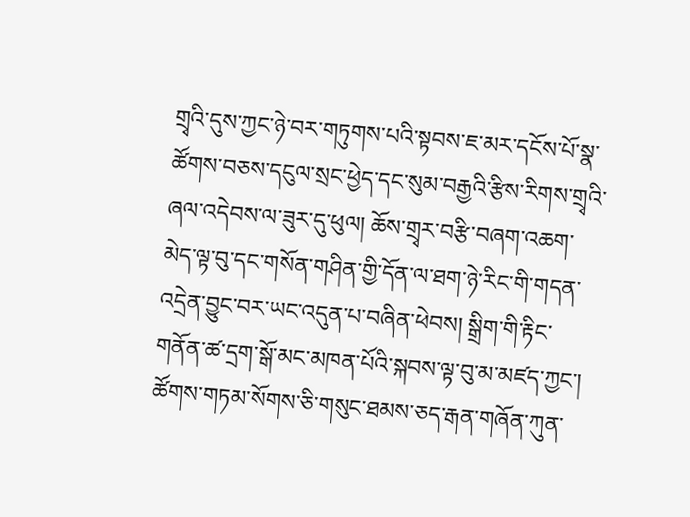གྲྭའི་དུས་ཀྱང་ཉེ་བར་གཏུགས་པའི་སྟབས་ཇ་མར་དངོས་པོ་སྣ་ཚོགས་བཅས་དངུལ་སྲང་ཕྱེད་དང་སུམ་བརྒྱའི་རྩིས་རིགས་གྲྭའི་ཞལ་འདེབས་ལ་ཟུར་དུ་ཕུལ། ཆོས་གྲྭར་བརྩི་བཞག་འཆག་མེད་ལྟ་བུ་དང་གསོན་གཤིན་གྱི་དོན་ལ་ཐག་ཉེ་རིང་གི་གདན་འདྲེན་བྱུང་བར་ཡང་འདུན་པ་བཞིན་ཕེབས། སྒྲིག་གི་རྟིང་གནོན་ཚ་དྲག་སྒོ་མང་མཁན་པོའི་སྐབས་ལྟ་བུ་མ་མཛད་ཀྱང་། ཚོགས་གཏམ་སོགས་ཅི་གསུང་ཐམས་ཅད་རྒན་གཞོན་ཀུན་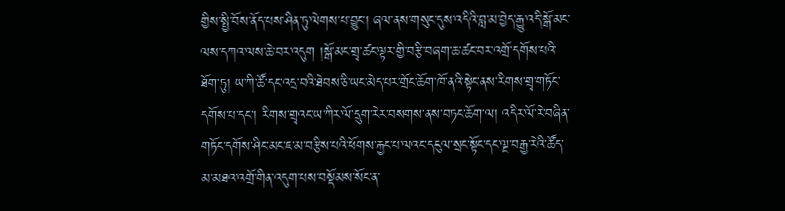གྱིས་སྤྱི་བོས་ནོད་པས་ཤིན་ཏུ་ལེགས་པ་བྱུང་། ཞལ་ནས་གསུང་དུས་འདིའི་བླ་མ་བྱེད་རྒྱུ་འདི་སྒོ་མང་ལས་དཀའ་ལས་ཆེ་བར་འདུག །སྒོ་མང་གྲྭ་ཚང་ལྟར་གྱི་བརྩི་བཞག་ཆ་ཚང་བར་འགྲོ་དགོས་པའི་ཐོག་ཏུ། ཡ་ཀི་ཚོ་དང་འདྲ་བའི་ཐེབས་ཅི་ཡང་མེད་པར་གྲོང་ཆོག་ཁོ་ནའི་སྟེང་ནས་རིགས་གྲྭ་གཏོང་དགོས་པ་དང་། རིགས་གྲྭའང་ཡ་ཀིར་ལོ་དྲུག་རེར་བསགས་ནས་བཏང་ཆོག་ལ། འདིར་ལོ་རེ་བཞིན་གཏོང་དགོས་ཤིང་མང་ཇ་མ་བརྩིས་པའི་ཕོགས་རྐྱང་པ་ལའང་དངུལ་སྲང་སྟོང་དང་ལྔ་བརྒྱ་རེའི་ཚོད་མ་མཐའ་འགྲོ་གིན་འདུག་པས་བསྡོམས་སོང་ན་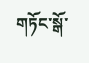གཏོང་སྒོ་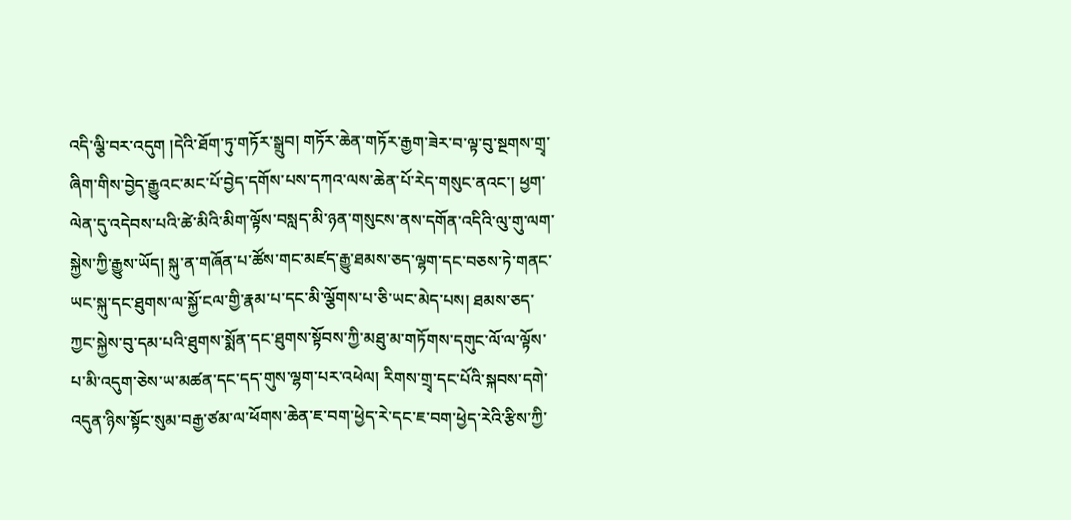འདི་ལྕི་བར་འདུག །དེའི་ཐོག་ཏུ་གཏོར་སྒྲུབ། གཏོར་ཆེན་གཏོར་རྒྱག་ཟེར་བ་ལྟ་བུ་སྔགས་གྲྭ་ཞིག་གིས་བྱེད་རྒྱུའང་མང་པོ་བྱེད་དགོས་པས་དཀའ་ལས་ཆེན་པོ་རེད་གསུང་ནའང་། ཕྱག་ལེན་དུ་འདེབས་པའི་ཚེ་མིའི་མིག་ལྟོས་བསླད་མི་ཉན་གསུངས་ནས་དགོན་འདིའི་ལུ་གུ་ལག་སྐྱེས་ཀྱི་རྒྱུས་ཡོད། སྐུ་ན་གཞོན་པ་ཚོས་གང་མཛད་རྒྱུ་ཐམས་ཅད་ལྷག་དང་བཅས་ཏེ་གནང་ཡང་སྐུ་དང་ཐུགས་ལ་སྐྱོ་ངལ་གྱི་རྣམ་པ་དང་མི་ལྕོགས་པ་ཅི་ཡང་མེད་པས། ཐམས་ཅད་ཀྱང་སྐྱེས་བུ་དམ་པའི་ཐུགས་སྨོན་དང་ཐུགས་སྟོབས་ཀྱི་མཐུ་མ་གཏོགས་དགུང་ལོ་ལ་ལྟོས་པ་མི་འདུག་ཅེས་ཡ་མཚན་དང་དད་གུས་ལྷག་པར་འཕེལ། རིགས་གྲྭ་དང་པོའི་སྐབས་དགེ་འདུན་ཉིས་སྟོང་སུམ་བརྒྱ་ཙམ་ལ་ཕོགས་ཆེན་ཇ་བག་ཕྱེད་རེ་དང་ཇ་བག་ཕྱེད་རེའི་རྩིས་ཀྱི་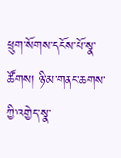ཕྲུག་སོགས་དངོས་པོ་སྣ་ཚོགས། ཉི་མ་གནང་ཆགས་ཀྱི་འགྱེད་སྣ་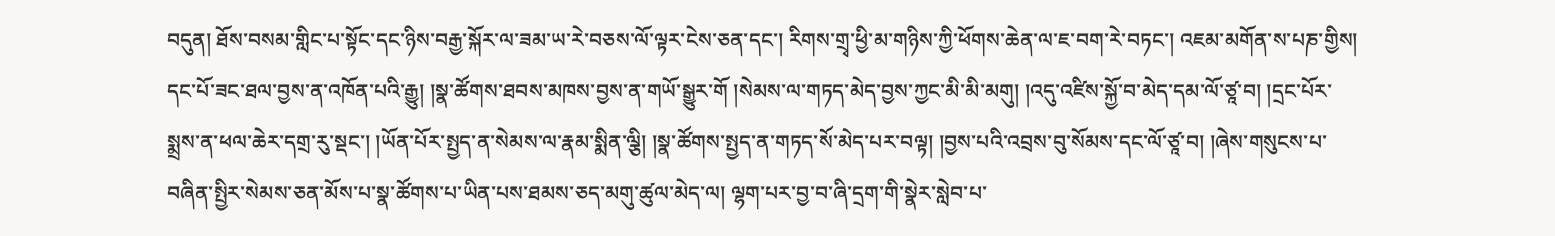བདུན། ཐོས་བསམ་གླིང་པ་སྟོང་དང་ཉིས་བརྒྱ་སྐོར་ལ་ཟམ་ཡ་རེ་བཅས་ལོ་ལྟར་ངེས་ཅན་དང་། རིགས་གྲྭ་ཕྱི་མ་གཉིས་ཀྱི་ཕོགས་ཆེན་ལ་ཇ་བག་རེ་བཏང་། འཇམ་མགོན་ས་པཎ་གྱིས། དང་པོ་ཟང་ཐལ་བྱས་ན་འཁོན་པའི་རྒྱུ། །སྣ་ཚོགས་ཐབས་མཁས་བྱས་ན་གཡོ་སྒྱུར་གོ །སེམས་ལ་གཏད་མེད་བྱས་ཀྱང་མི་མི་མགུ། །འདུ་འཛིས་སྐྱོ་བ་མེད་དམ་ལོ་ཙཱ་བ། །དྲང་པོར་སྨྲས་ན་ཕལ་ཆེར་དགྲ་རུ་སྡང་། །ཡོན་པོར་སྤྱད་ན་སེམས་ལ་རྣམ་སྨིན་ལྕི། །སྣ་ཚོགས་སྤྱད་ན་གཏད་སོ་མེད་པར་བལྟ། །བྱས་པའི་འབྲས་བུ་སོམས་དང་ལོ་ཙཱ་བ། །ཞེས་གསུངས་པ་བཞིན་སྤྱིར་སེམས་ཅན་མོས་པ་སྣ་ཚོགས་པ་ཡིན་པས་ཐམས་ཅད་མགུ་ཚུལ་མེད་ལ། ལྷག་པར་བྱ་བ་ཞི་དྲག་གི་སྣེར་སླེབ་པ་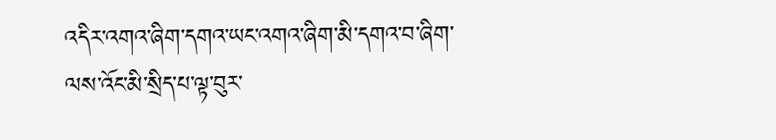འདིར་འགའ་ཞིག་དགའ་ཡང་འགའ་ཞིག་མི་དགའ་བ་ཞིག་ལས་འོང་མི་སྲིད་པ་ལྟ་བུར་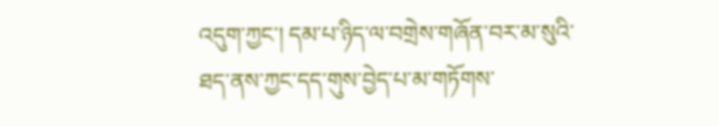འདུག་ཀྱང་། དམ་པ་ཉིད་ལ་བགྲེས་གཞོན་བར་མ་སུའི་ཐད་ནས་ཀྱང་དད་གུས་བྱེད་པ་མ་གཏོགས་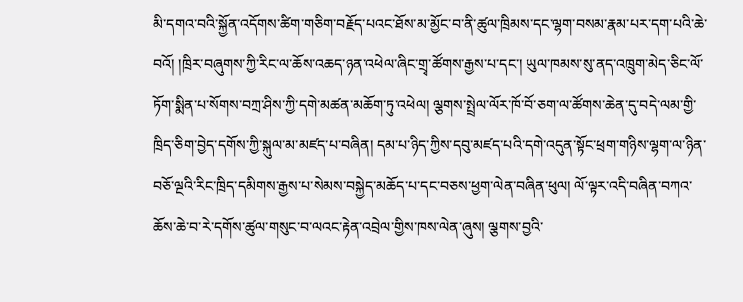མི་དགའ་བའི་སྐྱོན་འདོགས་ཚིག་གཅིག་བརྗོད་པའང་ཐོས་མ་མྱོང་བ་ནི་ཚུལ་ཁྲིམས་དང་ལྷག་བསམ་རྣམ་པར་དག་པའི་ཆེ་བའོ། །ཁྲིར་བཞུགས་ཀྱི་རིང་ལ་ཆོས་འཆད་ཉན་འཕེལ་ཞིང་གྲྭ་ཚོགས་རྒྱས་པ་དང་། ཡུལ་ཁམས་སུ་ནད་འཁྲུག་མེད་ཅིང་ལོ་ཏོག་སྨིན་པ་སོགས་བཀྲ་ཤིས་ཀྱི་དགེ་མཚན་མཆོག་ཏུ་འཕེལ། ལྕགས་སྤྲེལ་ལོར་ཁོ་བོ་ཅག་ལ་ཚོགས་ཆེན་དུ་བདེ་ལམ་གྱི་ཁྲིད་ཅིག་བྱེད་དགོས་ཀྱི་སྐུལ་མ་མཛད་པ་བཞིན། དམ་པ་ཉིད་ཀྱིས་དབུ་མཛད་པའི་དགེ་འདུན་སྟོང་ཕྲག་གཉིས་ལྷག་ལ་ཉིན་བཅོ་ལྔའི་རིང་ཁྲིད་དམིགས་རྒྱས་པ་སེམས་བསྐྱེད་མཆོད་པ་དང་བཅས་ཕྱག་ལེན་བཞིན་ཕུལ། ལོ་ལྟར་འདི་བཞིན་བཀའ་ཆོས་ཆེ་བ་རེ་དགོས་ཚུལ་གསུང་བ་ལའང་རྟེན་འབྲེལ་གྱིས་ཁས་ལེན་ཞུས། ལྕགས་བྱའི་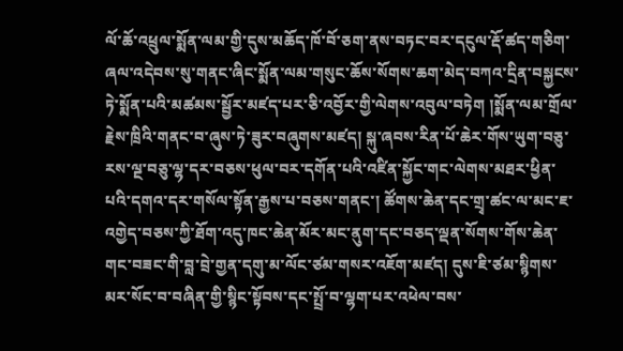ལོ་ཆོ་འཕྲུལ་སྨོན་ལམ་གྱི་དུས་མཆོད་ཁོ་བོ་ཅག་ནས་བཏང་བར་དངུལ་རྡོ་ཚད་གཅིག་ཞལ་འདེབས་སུ་གནང་ཞིང་སྨོན་ལམ་གསུང་ཆོས་སོགས་ཆག་མེད་བཀའ་དྲིན་བསྐྱངས་ཏེ་སྨོན་པའི་མཚམས་སྦྱོར་མཛད་པར་ཅི་འབྱོར་གྱི་ལེགས་འབུལ་བཏེག །སྨོན་ལམ་གྲོལ་རྗེས་ཁྲིའི་གནང་བ་ཞུས་ཏེ་ཟུར་བཞུགས་མཛད། སྐུ་ཞབས་རིན་པོ་ཆེར་གོས་ཡུག་བཅུ་རས་ལྔ་བཅུ་ལྷ་དར་བཅས་ཕུལ་བར་དགོན་པའི་འཛིན་སྐྱོང་གང་ལེགས་མཐར་ཕྱིན་པའི་དགའ་དར་གསོལ་སྟོན་རྒྱས་པ་བཅས་གནང་། ཚོགས་ཆེན་དང་གྲྭ་ཚང་ལ་མང་ཇ་འགྱེད་བཅས་ཀྱི་ཐོག་འདུ་ཁང་ཆེན་མོར་མང་ནུག་དང་བཅད་ལྡན་སོགས་གོས་ཆེན་གང་བཟང་གི་བླ་བྲེ་གྱན་དགུ་མ་ལོང་ཙམ་གསར་འཇོག་མཛད། དུས་ཇི་ཙམ་སྙིགས་མར་སོང་བ་བཞིན་གྱི་སྙིང་སྟོབས་དང་སྤྲོ་བ་ལྷག་པར་འཕེལ་བས་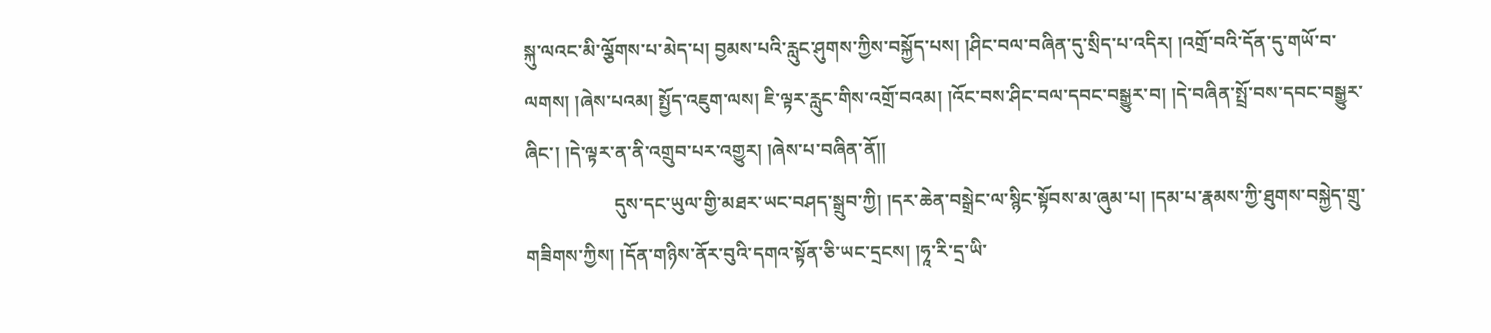སྐུ་ལའང་མི་ལྕོགས་པ་མེད་པ། བྱམས་པའི་རླུང་ཤུགས་ཀྱིས་བསྐྱོད་པས། །ཤིང་བལ་བཞིན་དུ་སྲིད་པ་འདིར། །འགྲོ་བའི་དོན་དུ་གཡོ་བ་ལགས། །ཞེས་པའམ། སྤྱོད་འཇུག་ལས། ཇི་ལྟར་རླུང་གིས་འགྲོ་བའམ། །འོང་བས་ཤིང་བལ་དབང་བསྒྱུར་བ། །དེ་བཞིན་སྤྲོ་བས་དབང་བསྒྱུར་ཞིང་། །དེ་ལྟར་ན་ནི་འགྲུབ་པར་འགྱུར། །ཞེས་པ་བཞིན་ནོ།།
                   དུས་དང་ཡུལ་གྱི་མཐར་ཡང་བཤད་སྒྲུབ་ཀྱི། །དར་ཆེན་བསྒྲེང་ལ་སྙིང་སྟོབས་མ་ཞུམ་པ། །དམ་པ་རྣམས་ཀྱི་ཐུགས་བསྐྱེད་གྲུ་གཟིགས་ཀྱིས། །དོན་གཉིས་ནོར་བུའི་དགའ་སྟོན་ཅི་ཡང་དྲངས། །ཧཱ་རི་དྲ་ཡི་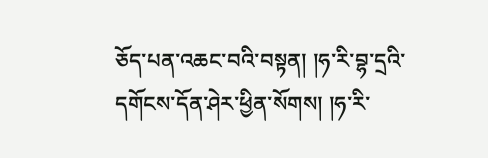ཅོད་པན་འཆང་བའི་བསྟན། །ཧ་རི་བྷ་དྲའི་དགོངས་དོན་ཤེར་ཕྱིན་སོགས། །ཧ་རི་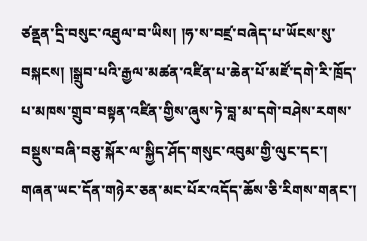ཙནྡན་དྲི་བསུང་འཐུལ་བ་ཡིས། །ཧ་ས་བཛྲ་བཞེད་པ་ཡོངས་སུ་བསྐངས། །སྒྲུབ་པའི་རྒྱལ་མཚན་འཛིན་པ་ཆེན་པོ་མཛོ་དགེ་རི་ཁྲོད་པ་མཁས་གྲུབ་བསྟན་འཛིན་གྱིས་ཞུས་ཏེ་བླ་མ་དགེ་བཤེས་རགས་བསྡུས་བཞི་བཅུ་སྐོར་ལ་སྐྱིད་ཤོད་གསུང་འབུམ་གྱི་ལུང་དང་། གཞན་ཡང་དོན་གཉེར་ཅན་མང་པོར་འདོད་ཆོས་ཅི་རིགས་གནང་།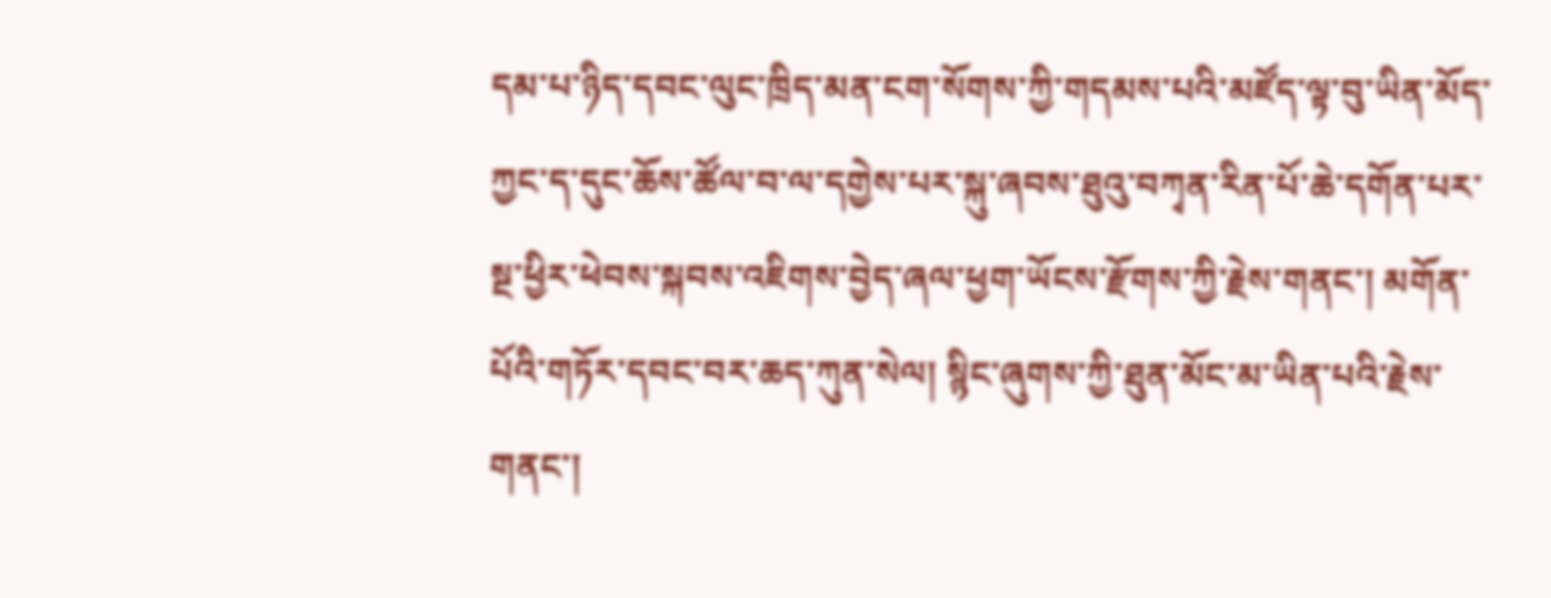དམ་པ་ཉིད་དབང་ལུང་ཁྲིད་མན་ངག་སོགས་ཀྱི་གདམས་པའི་མཛོད་ལྟ་བུ་ཡིན་མོད་ཀྱང་ད་དུང་ཆོས་ཚོལ་བ་ལ་དགྱེས་པར་སྐུ་ཞབས་ཐུའུ་བཀྭན་རིན་པོ་ཆེ་དགོན་པར་སྔ་ཕྱིར་ཕེབས་སྐབས་འཇིགས་བྱེད་ཞལ་ཕྱག་ཡོངས་རྫོགས་ཀྱི་རྗེས་གནང་། མགོན་པོའི་གཏོར་དབང་བར་ཆད་ཀུན་སེལ། སྙིང་ཞུགས་ཀྱི་ཐུན་མོང་མ་ཡིན་པའི་རྗེས་གནང་།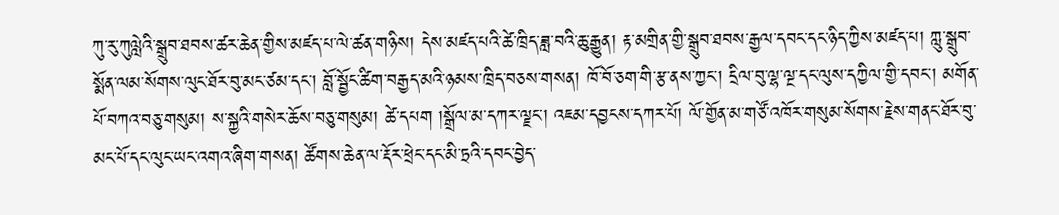ཀུ་རུ་ཀུལླེའི་སྒྲུབ་ཐབས་ཚར་ཆེན་གྱིས་མཛད་པ་ལེ་ཚན་གཉིས། དེས་མཛད་པའི་ཚེ་ཁྲིད་ཟླ་བའི་ཆུ་རྒྱུན། རྟ་མགྲིན་གྱི་སྒྲུབ་ཐབས་རྒྱལ་དབང་དང་ཉིད་ཀྱིས་མཛད་པ། ཀླུ་སྒྲུབ་སྨོན་ལམ་སོགས་ལུང་ཐོར་བུ་མང་ཙམ་དང་། བློ་སྦྱོང་ཚིག་བརྒྱད་མའི་ཉམས་ཁྲིད་བཅས་གསན། ཁོ་བོ་ཅག་གི་རྩ་ནས་ཀྱང་། དྲིལ་བུ་ལྷ་ལྔ་དང་ལུས་དཀྱིལ་གྱི་དབང་། མགོན་པོ་བཀའ་བཅུ་གསུམ། ས་སྐྱའི་གསེར་ཆོས་བཅུ་གསུམ། ཚེ་དཔག །སྒྲོལ་མ་དཀར་ལྗང་། འཇམ་དབྱངས་དཀར་པོ། ལོ་གྱོན་མ་གཙོ་འཁོར་གསུམ་སོགས་རྗེས་གནང་ཐོར་བུ་མང་པོ་དང་ལུང་ཡང་འགའ་ཞིག་གསན། ཚོགས་ཆེན་ལ་རྡོར་ཕྲེང་དང་མི་ཏྲའི་དབང་བྱེད་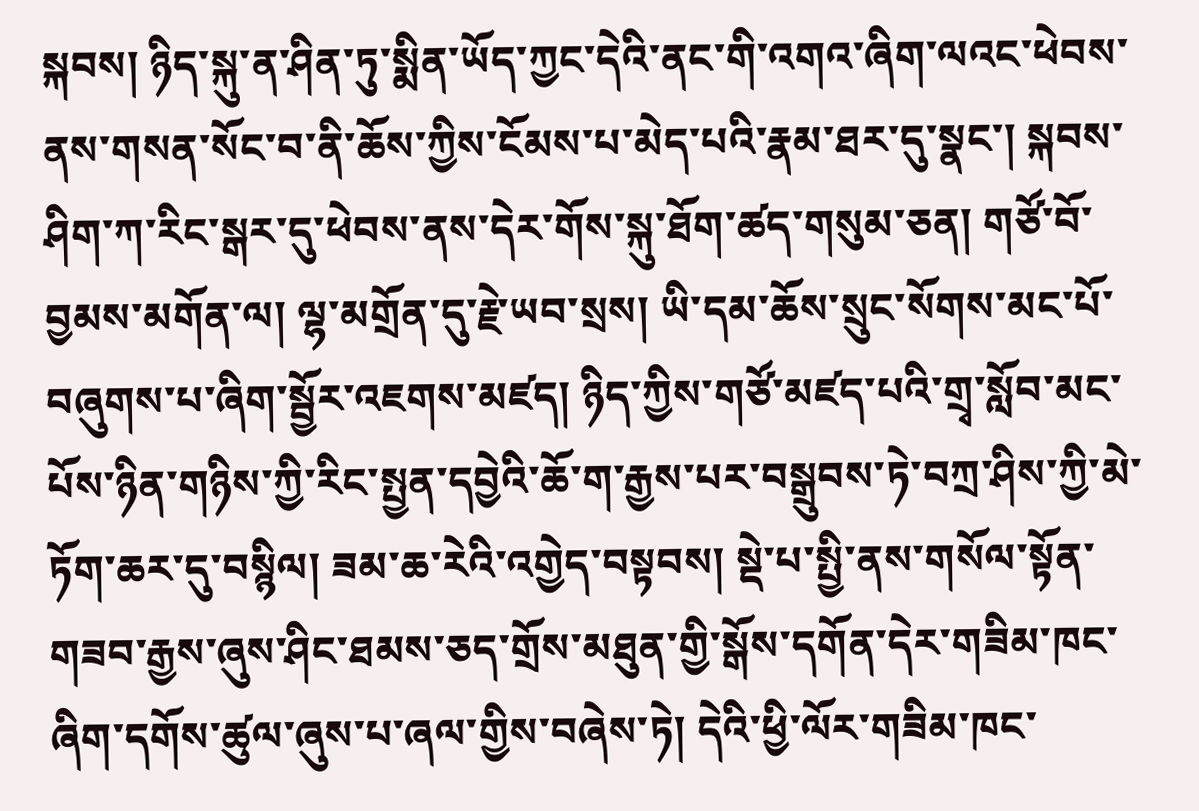སྐབས། ཉིད་སྐུ་ན་ཤིན་ཏུ་སྨིན་ཡོད་ཀྱང་དེའི་ནང་གི་འགའ་ཞིག་ལའང་ཕེབས་ནས་གསན་སོང་བ་ནི་ཆོས་ཀྱིས་ངོམས་པ་མེད་པའི་རྣམ་ཐར་དུ་སྣང་། སྐབས་ཤིག་ཀ་རིང་སྒར་དུ་ཕེབས་ནས་དེར་གོས་སྐུ་ཐོག་ཚད་གསུམ་ཅན། གཙོ་བོ་བྱམས་མགོན་ལ། ལྷ་མགྲོན་དུ་རྗེ་ཡབ་སྲས། ཡི་དམ་ཆོས་སྲུང་སོགས་མང་པོ་བཞུགས་པ་ཞིག་སྦྱོར་འཇགས་མཛད། ཉིད་ཀྱིས་གཙོ་མཛད་པའི་གྲྭ་སློབ་མང་པོས་ཉིན་གཉིས་ཀྱི་རིང་སྤྱན་དབྱེའི་ཆོ་ག་རྒྱས་པར་བསྒྲུབས་ཏེ་བཀྲ་ཤིས་ཀྱི་མེ་ཏོག་ཆར་དུ་བསྙིལ། ཟམ་ཆ་རེའི་འགྱེད་བསྟབས། སྡེ་པ་སྤྱི་ནས་གསོལ་སྟོན་གཟབ་རྒྱས་ཞུས་ཤིང་ཐམས་ཅད་གྲོས་མཐུན་གྱི་སྒོས་དགོན་དེར་གཟིམ་ཁང་ཞིག་དགོས་ཚུལ་ཞུས་པ་ཞལ་གྱིས་བཞེས་ཏེ། དེའི་ཕྱི་ལོར་གཟིམ་ཁང་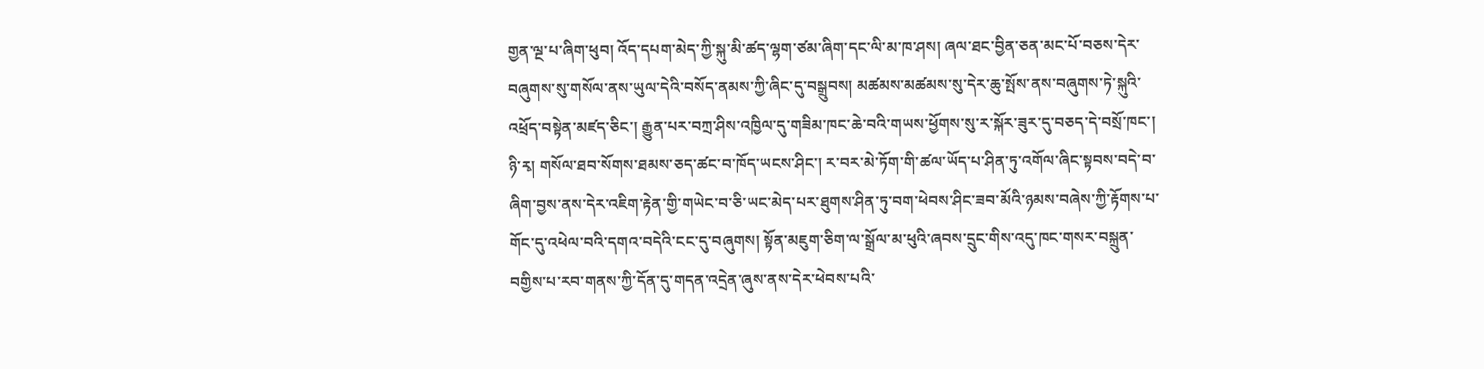གྱན་ལྔ་པ་ཞིག་ཕུབ། འོད་དཔག་མེད་ཀྱི་སྐུ་མི་ཚད་ལྷག་ཙམ་ཞིག་དང་ལི་མ་ཁ་ཤས། ཞལ་ཐང་བྱིན་ཅན་མང་པོ་བཅས་དེར་བཞུགས་སུ་གསོལ་ནས་ཡུལ་དེའི་བསོད་ནམས་ཀྱི་ཞིང་དུ་བསྒྲུབས། མཚམས་མཚམས་སུ་དེར་ཆུ་སྤོས་ནས་བཞུགས་ཏེ་སྐུའི་འཕྲོད་བསྟེན་མཛད་ཅིང་། རྒྱུན་པར་བཀྲ་ཤིས་འཁྱིལ་དུ་གཟིམ་ཁང་ཆེ་བའི་གཡས་ཕྱོགས་སུ་ར་སྐོར་ཟུར་དུ་བཅད་དེ་བསྲོ་ཁང་། ཉི་རྭ། གསོལ་ཐབ་སོགས་ཐམས་ཅད་ཚང་བ་ཁོད་ཡངས་ཤིང་། ར་བར་མེ་ཏོག་གི་ཚལ་ཡོད་པ་ཤིན་ཏུ་འགོལ་ཞིང་སྟབས་བདེ་བ་ཞིག་བྱས་ནས་དེར་འཇིག་རྟེན་གྱི་གཡེང་བ་ཅི་ཡང་མེད་པར་ཐུགས་ཤིན་ཏུ་བག་ཕེབས་ཤིང་ཟབ་མོའི་ཉམས་བཞེས་ཀྱི་རྟོགས་པ་གོང་དུ་འཕེལ་བའི་དགའ་བདེའི་ངང་དུ་བཞུགས། སྟོན་མཇུག་ཅིག་ལ་སྒྲོལ་མ་ཕུའི་ཞབས་དྲུང་གིས་འདུ་ཁང་གསར་བསྐྲུན་བགྱིས་པ་རབ་གནས་ཀྱི་དོན་དུ་གདན་འདྲེན་ཞུས་ནས་དེར་ཕེབས་པའི་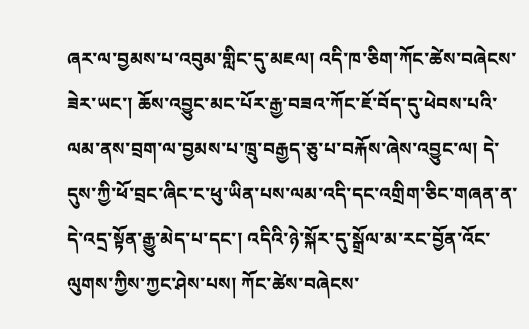ཞར་ལ་བྱམས་པ་འབུམ་གླིང་དུ་མཇལ། འདི་ཁ་ཅིག་ཀོང་ཚེས་བཞེངས་ཟེར་ཡང་། ཆོས་འབྱུང་མང་པོར་རྒྱ་བཟའ་ཀོང་ཇོ་བོད་དུ་ཕེབས་པའི་ལམ་ནས་བྲག་ལ་བྱམས་པ་ཁྲུ་བརྒྱད་ཅུ་པ་བརྐོས་ཞེས་འབྱུང་ལ། དེ་དུས་ཀྱི་ཕོ་བྲང་ཞིང་ང་ཕུ་ཡིན་པས་ལམ་འདི་དང་འགྲིག་ཅིང་གཞན་ན་དེ་འདྲ་སྟོན་རྒྱུ་མེད་པ་དང་། འདིའི་ཉེ་སྐོར་དུ་སྒྲོལ་མ་རང་བྱོན་འོང་ལུགས་ཀྱིས་ཀྱང་ཤེས་པས། ཀོང་ཚེས་བཞེངས་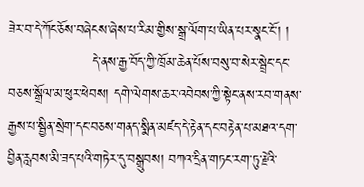ཟེར་བ་དེ་ཀོང་ཅོས་བཞེངས་ཞེས་པ་རིམ་གྱིས་སྒྲ་ལོག་པ་ཡིན་པར་སྣང་ངོ་། །
                  དེ་ནས་རྒྱ་བོད་ཀྱི་ཁྲོམ་ཆེན་པོས་བསུ་བ་སེར་སྦྲེང་དང་བཅས་སྒྲོལ་མ་ཕུར་ཕེབས། དགེ་ལེགས་ཆར་འབེབས་ཀྱི་སྟེང་ནས་རབ་གནས་རྒྱས་པ་སྦྱིན་སྲེག་དང་བཅས་གནད་སྨིན་མཛད་དེ་རྟེན་དང་བརྟེན་པ་མཐའ་དག་བྱིན་རླབས་མི་ཟད་པའི་གཏེར་དུ་བསྒྲུབས། བཀའ་དྲིན་གཏང་རག་ཏུ་རྗེའི་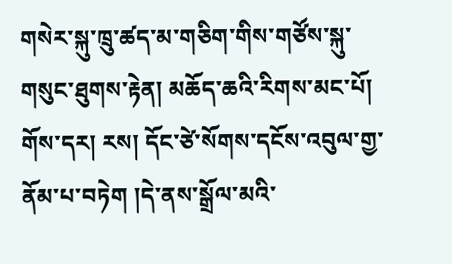གསེར་སྐུ་ཁྲུ་ཚད་མ་གཅིག་གིས་གཙོས་སྐུ་གསུང་ཐུགས་རྟེན། མཆོད་ཆའི་རིགས་མང་པོ། གོས་དར། རས། དོང་ཙེ་སོགས་དངོས་འབུལ་གྱ་ནོམ་པ་བཏེག །དེ་ནས་སྒྲོལ་མའི་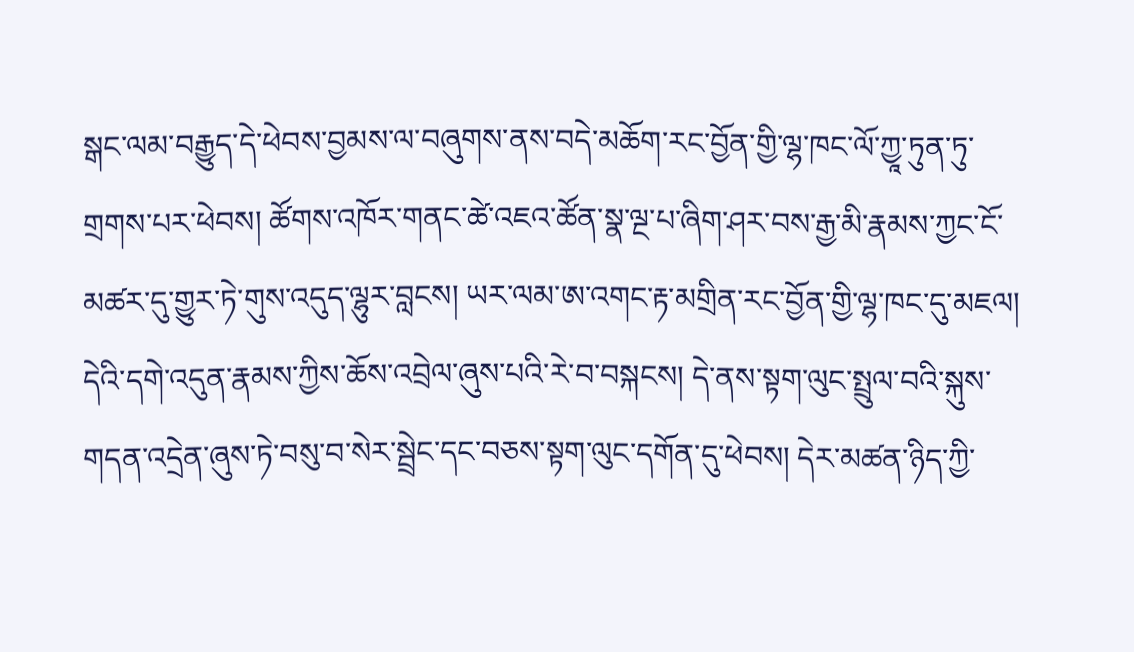སྒང་ལམ་བརྒྱུད་དེ་ཕེབས་བྱམས་ལ་བཞུགས་ནས་བདེ་མཆོག་རང་བྱོན་གྱི་ལྷ་ཁང་ལོ་ཀྱཱ་ཏུན་ཏུ་གྲགས་པར་ཕེབས། ཚོགས་འཁོར་གནང་ཚེ་འཇའ་ཚོན་སྣ་ལྔ་པ་ཞིག་ཤར་བས་རྒྱ་མི་རྣམས་ཀྱང་ངོ་མཚར་དུ་གྱུར་ཏེ་གུས་འདུད་ལྷུར་བླངས། ཡར་ལམ་ཨ་འགང་རྟ་མགྲིན་རང་བྱོན་གྱི་ལྷ་ཁང་དུ་མཇལ། དེའི་དགེ་འདུན་རྣམས་ཀྱིས་ཆོས་འབྲེལ་ཞུས་པའི་རེ་བ་བསྐངས། དེ་ནས་སྟག་ལུང་སྤྲུལ་བའི་སྐུས་གདན་འདྲེན་ཞུས་ཏེ་བསུ་བ་སེར་སྦྲེང་དང་བཅས་སྟག་ལུང་དགོན་དུ་ཕེབས། དེར་མཚན་ཉིད་ཀྱི་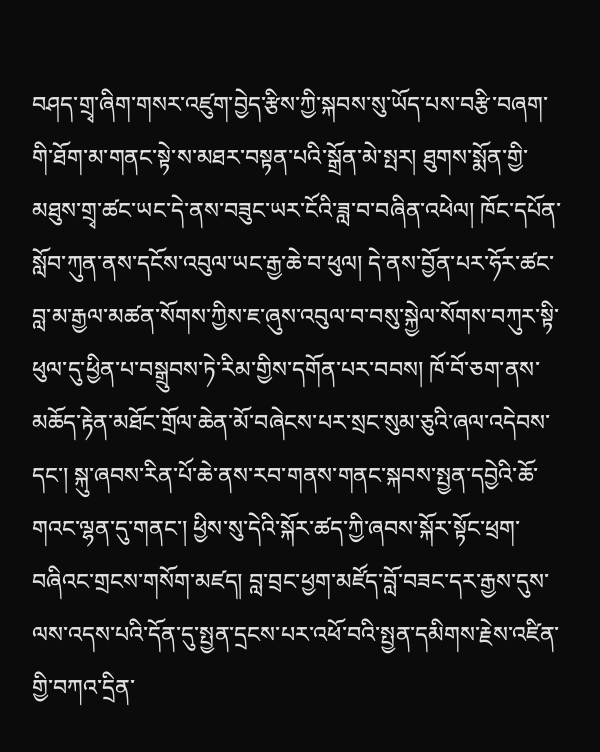བཤད་གྲྭ་ཞིག་གསར་འཛུག་བྱེད་རྩིས་ཀྱི་སྐབས་སུ་ཡོད་པས་བརྩི་བཞག་གི་ཐོག་མ་གནང་སྟེ་ས་མཐར་བསྟན་པའི་སྒྲོན་མེ་སྤར། ཐུགས་སྨོན་གྱི་མཐུས་གྲྭ་ཚང་ཡང་དེ་ནས་བཟུང་ཡར་ངོའི་ཟླ་བ་བཞིན་འཕེལ། ཁོང་དཔོན་སློབ་ཀུན་ནས་དངོས་འབུལ་ཡང་རྒྱ་ཆེ་བ་ཕུལ། དེ་ནས་བྱོན་པར་ཧོར་ཚང་བླ་མ་རྒྱལ་མཚན་སོགས་ཀྱིས་ཇ་ཞུས་འབུལ་བ་བསུ་སྐྱེལ་སོགས་བཀུར་སྟི་ཕུལ་དུ་ཕྱིན་པ་བསྒྲུབས་ཏེ་རིམ་གྱིས་དགོན་པར་བབས། ཁོ་བོ་ཅག་ནས་མཆོད་རྟེན་མཐོང་གྲོལ་ཆེན་མོ་བཞེངས་པར་སྲང་སུམ་ཅུའི་ཞལ་འདེབས་དང་། སྐུ་ཞབས་རིན་པོ་ཆེ་ནས་རབ་གནས་གནང་སྐབས་སྤྱན་དབྱེའི་ཆོ་གའང་ལྷན་དུ་གནང་། ཕྱིས་སུ་དེའི་སྐོར་ཚད་ཀྱི་ཞབས་སྐོར་སྟོང་ཕྲག་བཞིའང་གྲངས་གསོག་མཛད། བླ་བྲང་ཕྱག་མཛོད་བློ་བཟང་དར་རྒྱས་དུས་ལས་འདས་པའི་དོན་དུ་སྤྱན་དྲངས་པར་འཕོ་བའི་སྤྱན་དམིགས་རྗེས་འཛིན་གྱི་བཀའ་དྲིན་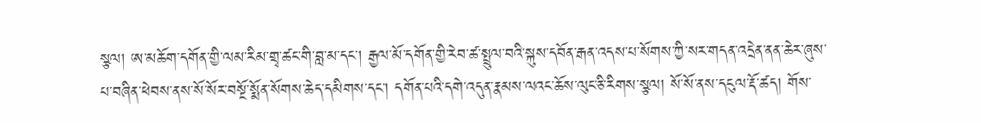སྩལ། ཨ་མཆོག་དགོན་གྱི་ལམ་རིམ་གྲྭ་ཚང་གི་བླ་མ་དང་། རྒྱལ་མོ་དགོན་གྱི་རེབ་ཚ་སྤྲུལ་བའི་སྐུས་དབོན་རྒན་འདས་པ་སོགས་ཀྱི་སར་གདན་འདྲེན་ནན་ཆེར་ཞུས་པ་བཞིན་ཕེབས་ནས་སོ་སོར་བསྔོ་སྨོན་སོགས་ཆེད་དམིགས་དང་། དགོན་པའི་དགེ་འདུན་རྣམས་ལའང་ཆོས་ལུང་ཅི་རིགས་སྩལ། སོ་སོ་ནས་དངུལ་རྡོ་ཚད། གོས་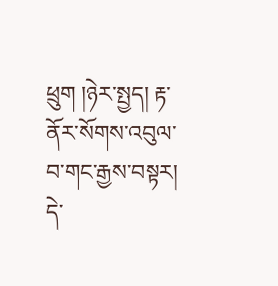ཕྲུག །ཉེར་སྤྱད། རྟ་ནོར་སོགས་འབུལ་བ་གང་རྒྱས་བསྟར། དེ་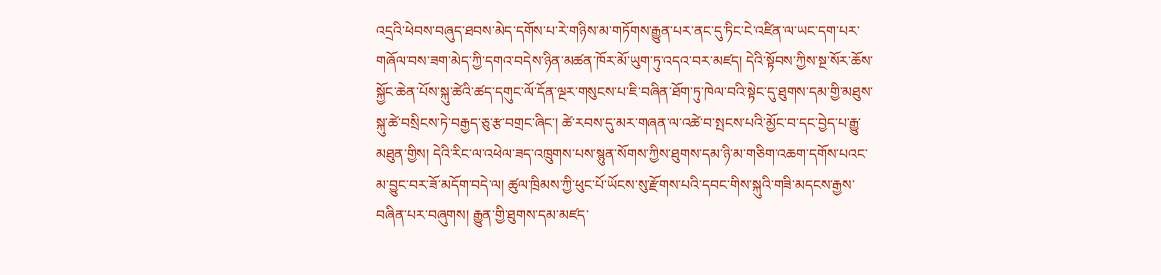འདྲའི་ཕེབས་བཞུད་ཐབས་མེད་དགོས་པ་རེ་གཉིས་མ་གཏོགས་རྒྱུན་པར་ནང་དུ་ཏིང་ངེ་འཛིན་ལ་ཡང་དག་པར་གཞོལ་བས་ཟག་མེད་ཀྱི་དགའ་བདེས་ཉིན་མཚན་ཁོར་མོ་ཡུག་ཏུ་འདའ་བར་མཛད། དེའི་སྟོབས་ཀྱིས་སྔ་སོར་ཆོས་སྐྱོང་ཆེན་པོས་སྐུ་ཚེའི་ཚད་དགུང་ལོ་དོན་ལྔར་གསུངས་པ་ཇི་བཞིན་ཐོག་ཏུ་ཁེལ་བའི་སྟེང་དུ་ཐུགས་དམ་གྱི་མཐུས་སྐུ་ཚེ་བསྲིངས་ཏེ་བརྒྱད་ཅུ་རྩ་བགྲང་ཞིང་། ཚེ་རབས་དུ་མར་གཞན་ལ་འཚེ་བ་སྤངས་པའི་མྱོང་བ་དང་བྱེད་པ་རྒྱུ་མཐུན་གྱིས། དེའི་རིང་ལ་འཕེལ་ཟད་འཁྲུགས་པས་སྙུན་སོགས་ཀྱིས་ཐུགས་དམ་ཉི་མ་གཅིག་འཆག་དགོས་པའང་མ་བྱུང་བར་ཟོ་མདོག་བདེ་ལ། ཚུལ་ཁྲིམས་ཀྱི་ཕུང་པོ་ཡོངས་སུ་རྫོགས་པའི་དབང་གིས་སྐུའི་གཟི་མདངས་རྒྱས་བཞིན་པར་བཞུགས། རྒྱུན་གྱི་ཐུགས་དམ་མཛད་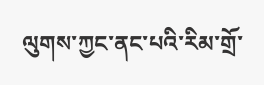ལུགས་ཀྱང་ནང་པའི་རིམ་གྲོ་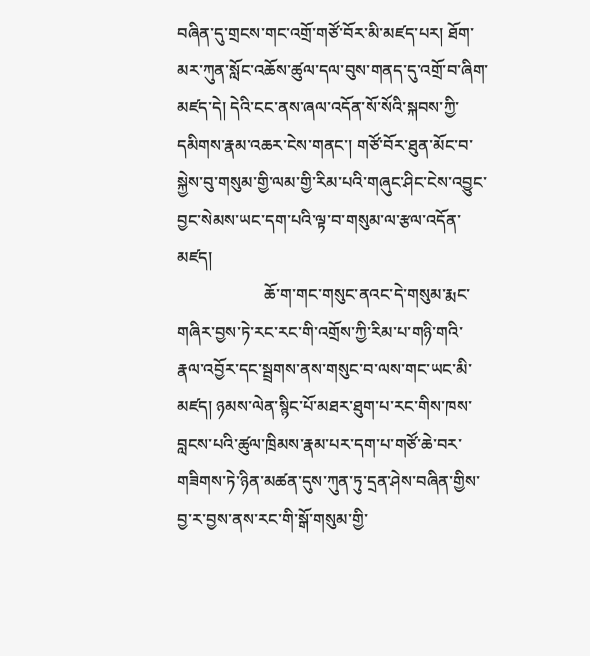བཞིན་དུ་གྲངས་གང་འགྲོ་གཙོ་བོར་མི་མཛད་པར། ཐོག་མར་ཀུན་སློང་འཆོས་ཚུལ་དལ་བུས་གནད་དུ་འགྲོ་བ་ཞིག་མཛད་དེ། དེའི་ངང་ནས་ཞལ་འདོན་སོ་སོའི་སྐབས་ཀྱི་དམིགས་རྣམ་འཆར་ངེས་གནང་། གཙོ་བོར་ཐུན་མོང་བ་སྐྱེས་བུ་གསུམ་གྱི་ལམ་གྱི་རིམ་པའི་གཞུང་ཤིང་ངེས་འབྱུང་བྱང་སེམས་ཡང་དག་པའི་ལྟ་བ་གསུམ་ལ་རྩལ་འདོན་མཛད།
                     ཆོ་ག་གང་གསུང་ནའང་དེ་གསུམ་རྨང་གཞིར་བྱས་ཏེ་རང་རང་གི་འགྲོས་ཀྱི་རིམ་པ་གཉི་གའི་རྣལ་འབྱོར་དང་སྦྲགས་ནས་གསུང་བ་ལས་གང་ཡང་མི་མཛད། ཉམས་ལེན་སྙིང་པོ་མཐར་ཐུག་པ་རང་གིས་ཁས་བླངས་པའི་ཚུལ་ཁྲིམས་རྣམ་པར་དག་པ་གཙོ་ཆེ་བར་གཟིགས་ཏེ་ཉིན་མཚན་དུས་ཀུན་ཏུ་དྲན་ཤེས་བཞིན་གྱིས་བྱ་ར་བྱས་ནས་རང་གི་སྒོ་གསུམ་གྱི་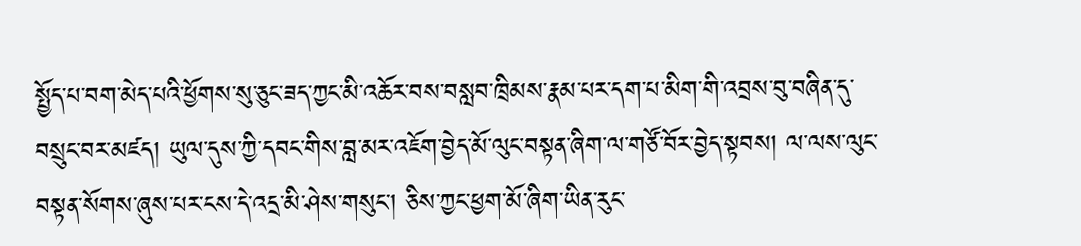སྤྱོད་པ་བག་མེད་པའི་ཕྱོགས་སུ་ཅུང་ཟད་ཀྱང་མི་འཆོར་བས་བསླབ་ཁྲིམས་རྣམ་པར་དག་པ་མིག་གི་འབྲས་བུ་བཞིན་དུ་བསྲུང་བར་མཛད། ཡུལ་དུས་ཀྱི་དབང་གིས་བླ་མར་འཇོག་བྱེད་མོ་ལུང་བསྟན་ཞིག་ལ་གཙོ་བོར་བྱེད་སྟབས། ལ་ལས་ལུང་བསྟན་སོགས་ཞུས་པར་ངས་དེ་འདྲ་མི་ཤེས་གསུང་། ཅིས་ཀྱང་ཕྱག་མོ་ཞིག་ཡིན་རུང་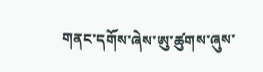གནང་དགོས་ཞེས་ཨུ་ཚུགས་ཞུས་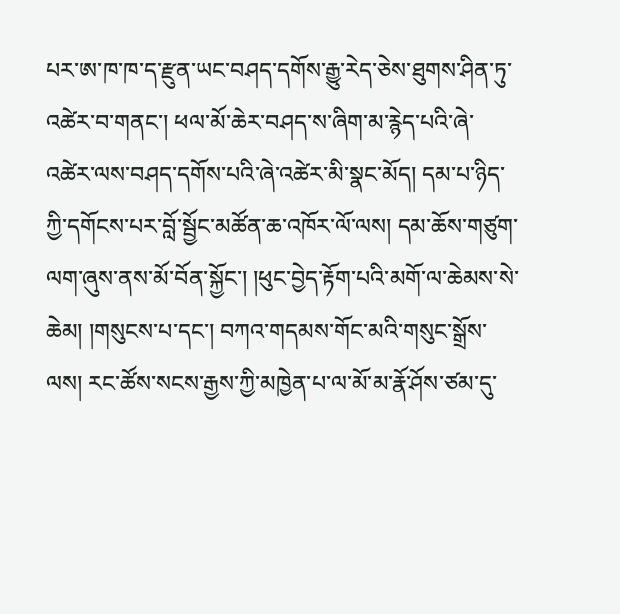པར་ཨ་ཁ་ཁ་ད་རྫུན་ཡང་བཤད་དགོས་རྒྱུ་རེད་ཅེས་ཐུགས་ཤིན་ཏུ་འཚེར་བ་གནང་། ཕལ་མོ་ཆེར་བཤད་ས་ཞིག་མ་རྙེད་པའི་ཞེ་འཚེར་ལས་བཤད་དགོས་པའི་ཞེ་འཚེར་མི་སྣང་མོད། དམ་པ་ཉིད་ཀྱི་དགོངས་པར་བློ་སྦྱོང་མཚོན་ཆ་འཁོར་ལོ་ལས། དམ་ཆོས་གཙུག་ལག་ཞུས་ནས་མོ་བོན་སྐྱོང་། །ཕུང་བྱེད་རྟོག་པའི་མགོ་ལ་ཆེམས་སེ་ཆེམ། །གསུངས་པ་དང་། བཀའ་གདམས་གོང་མའི་གསུང་སྒྲོས་ལས། རང་ཚོས་སངས་རྒྱས་ཀྱི་མཁྱེན་པ་ལ་མོ་མ་རྣོ་ཤོས་ཙམ་དུ་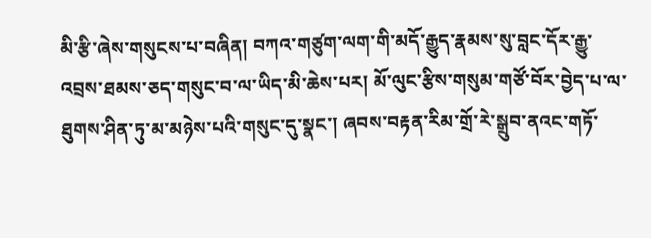མི་རྩི་ཞེས་གསུངས་པ་བཞིན། བཀའ་གཙུག་ལག་གི་མདོ་རྒྱུད་རྣམས་སུ་བླང་དོར་རྒྱུ་འབྲས་ཐམས་ཅད་གསུང་བ་ལ་ཡིད་མི་ཆེས་པར། མོ་ལུང་རྩིས་གསུམ་གཙོ་བོར་བྱེད་པ་ལ་ཐུགས་ཤིན་ཏུ་མ་མཉེས་པའི་གསུང་དུ་སྣང་། ཞབས་བརྟན་རིམ་གྲོ་རེ་སྒྲུབ་ནའང་གཏོ་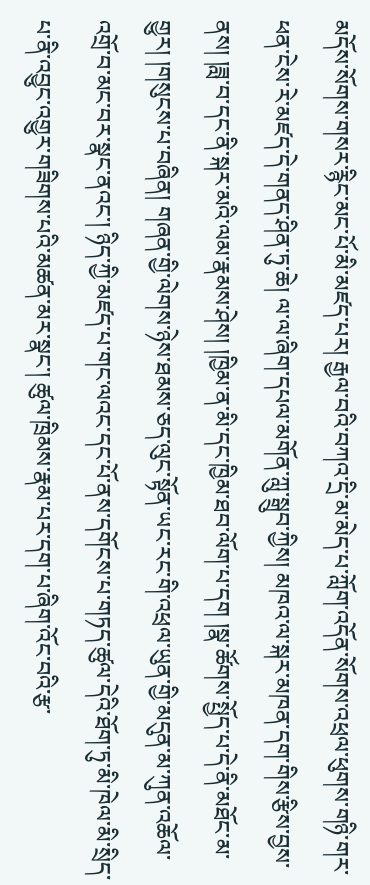མདོས་སོགས་གསར་རྙིང་མང་པོ་མི་མཛད་པར། རྒྱལ་བའི་བཀའ་དྲི་མ་མེད་པ་ཀློག་འདོན་སོགས་འཕྲལ་ཕུགས་གཉི་གར་ཕན་ངེས་རེ་མཛད་དེ་གནད་ཤིན་ཏུ་ཆེ། ལ་ལ་ཞིག་དཔལ་མགོན་ཀླུ་སྒྲུབ་ཀྱིས། མཁའ་ལ་སྐར་མཁན་དག་གིས་རྩིས་བྱས་ནས། །ཟླ་བ་དང་ནི་སྐར་མའི་ལམ་རྣམས་ཤེས། །ཁྱིམ་ན་མི་དང་ཁྱིམ་ཐབ་ལོག་པ་དག །སྣ་ཚོགས་སྤྱོད་པ་དེ་ནི་མཐོང་མ་གྱུར། །གསུངས་པ་བཞིན། གཞན་གྱི་ལེགས་ཉེས་ཐམས་ཅད་ལུང་སྟོན་ཡང་རང་གི་འཕྲལ་ཡུན་གྱི་མདུན་མ་ཀུན་འཆོལ་འགྲོ་བ་མང་བར་སྣང་ནའང་། ཉིད་ཀྱི་མཛད་པ་གང་ལའང་དང་པོ་ནས་དགོངས་པ་གཏད་ཚུལ་དེའི་ཐོག་ཏུ་མི་ཁེལ་མི་སྲིད་པ་ནི་འབྱུང་འགྱུར་གཟིགས་པའི་མཚན་མར་སྣང་། ཚུལ་ཁྲིམས་རྣམ་པར་དག་པ་ཞིག་འོང་བའི་རྩ་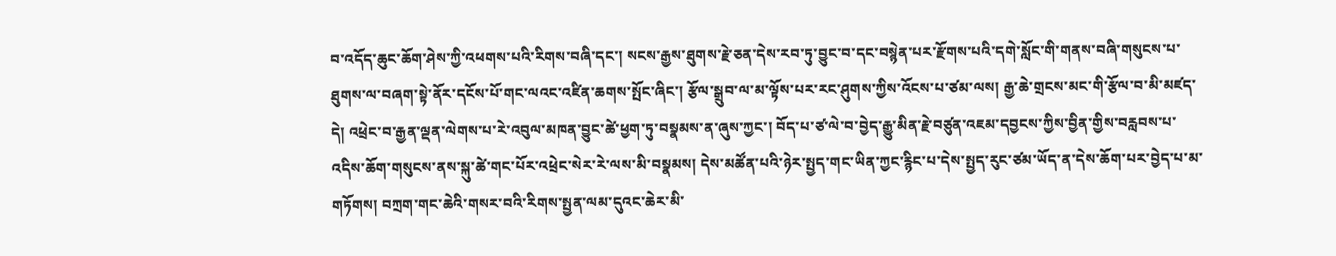བ་འདོད་ཆུང་ཆོག་ཤེས་ཀྱི་འཕགས་པའི་རིགས་བཞི་དང་། སངས་རྒྱས་ཐུགས་རྗེ་ཅན་དེས་རབ་ཏུ་བྱུང་བ་དང་བསྙེན་པར་རྫོགས་པའི་དགེ་སློང་གི་གནས་བཞི་གསུངས་པ་ཐུགས་ལ་བཞག་སྟེ་ནོར་དངོས་པོ་གང་ལའང་འཛིན་ཆགས་སྤོང་ཞིང་། རྩོལ་སྒྲུབ་ལ་མ་ལྟོས་པར་རང་ཤུགས་ཀྱིས་འོངས་པ་ཙམ་ལས། རྒྱ་ཆེ་གྲངས་མང་གི་རྩོལ་བ་མི་མཛད་དེ། འཕྲེང་བ་རྒྱན་ལྡན་ལེགས་པ་རེ་འབུལ་མཁན་བྱུང་ཚེ་ཕྱག་ཏུ་བསྣམས་ན་ཞུས་ཀྱང་། བོད་པ་ཙ་ལེ་བ་བྱེད་རྒྱུ་མིན་རྗེ་བཙུན་འཇམ་དབྱངས་ཀྱིས་བྱིན་གྱིས་བརླབས་པ་འདིས་ཆོག་གསུངས་ནས་སྐུ་ཚེ་གང་པོར་འཕྲེང་སེར་རེ་ལས་མི་བསྣམས། དེས་མཚོན་པའི་ཉེར་སྤྱད་གང་ཡིན་ཀྱང་རྙིང་པ་དེས་སྤྱད་རུང་ཙམ་ཡོད་ན་དེས་ཆོག་པར་བྱེད་པ་མ་གཏོགས། བཀྲག་གང་ཆེའི་གསར་བའི་རིགས་སྤྱན་ལམ་དུའང་ཆེར་མི་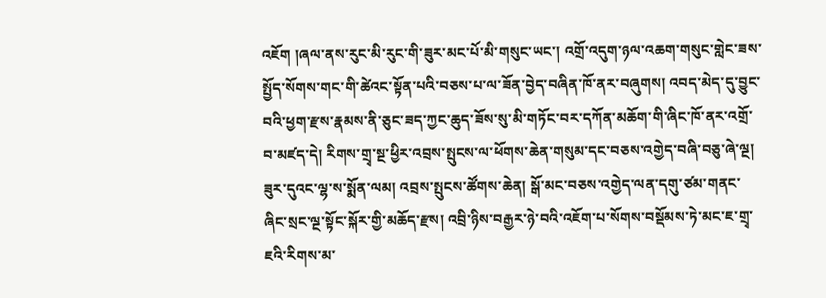འཇོག །ཞལ་ནས་རུང་མི་རུང་གི་ཟུར་མང་པོ་མི་གསུང་ཡང་། འགྲོ་འདུག་ཉལ་འཆག་གསུང་གླེང་ཟས་སྤྱོད་སོགས་གང་གི་ཚེའང་སྟོན་པའི་བཅས་པ་ལ་ཟོན་བྱེད་བཞིན་ཁོ་ནར་བཞུགས། འབད་མེད་དུ་བྱུང་བའི་ཕྱག་རྫས་རྣམས་ནི་ཅུང་ཟད་ཀྱང་ཆུད་ཟོས་སུ་མི་གཏོང་བར་དཀོན་མཆོག་གི་ཞིང་ཁོ་ནར་འགྲོ་བ་མཛད་དེ། རིགས་གྲྭ་སྔ་ཕྱིར་འབྲས་སྤུངས་ལ་ཕོགས་ཆེན་གསུམ་དང་བཅས་འགྱེད་བཞི་བཅུ་ཞེ་ལྔ། ཟུར་དུའང་ལྷ་ས་སྨོན་ལམ། འབྲས་སྤུངས་ཚོགས་ཆེན། སྒོ་མང་བཅས་འགྱེད་ལན་དགུ་ཙམ་གནང་ཞིང་སྲང་ལྔ་སྟོང་སྐོར་གྱི་མཆོད་རྫས། འབྲི་ཉིས་བརྒྱར་ཉེ་བའི་འཇོག་པ་སོགས་བསྡོམས་ཏེ་མང་ཇ་གྲྭ་ཇའི་རིགས་མ་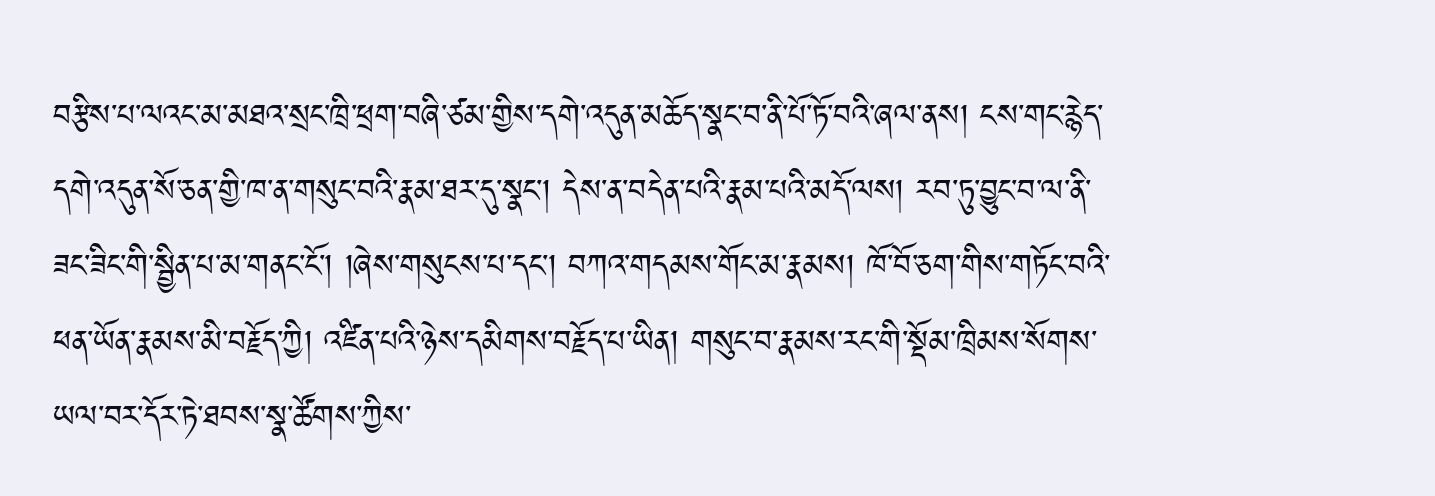བརྩིས་པ་ལའང་མ་མཐའ་སྲང་ཁྲི་ཕྲག་བཞི་ཙམ་གྱིས་དགེ་འདུན་མཆོད་སྣང་བ་ནི་པོ་ཏོ་བའི་ཞལ་ནས། ངས་གང་རྙེད་དགེ་འདུན་སོ་ཅན་གྱི་ཁ་ན་གསུང་བའི་རྣམ་ཐར་དུ་སྣང་། དེས་ན་བདེན་པའི་རྣམ་པའི་མདོ་ལས། རབ་ཏུ་བྱུང་བ་ལ་ནི་ཟང་ཟིང་གི་སྦྱིན་པ་མ་གནང་ངོ་། །ཞེས་གསུངས་པ་དང་། བཀའ་གདམས་གོང་མ་རྣམས། ཁོ་བོ་ཅག་གིས་གཏོང་བའི་ཕན་ཡོན་རྣམས་མི་བརྗོད་ཀྱི། འཛིན་པའི་ཉེས་དམིགས་བརྗོད་པ་ཡིན། གསུང་བ་རྣམས་རང་གི་སྡོམ་ཁྲིམས་སོགས་ཡལ་བར་དོར་ཏེ་ཐབས་སྣ་ཚོགས་ཀྱིས་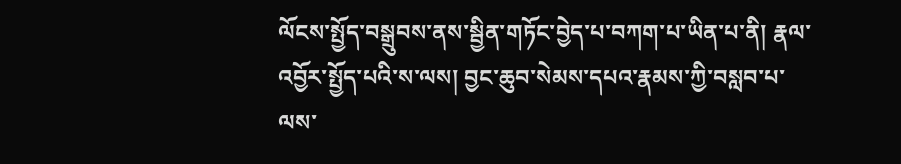ལོངས་སྤྱོད་བསྒྲུབས་ནས་སྦྱིན་གཏོང་བྱེད་པ་བཀག་པ་ཡིན་པ་ནི། རྣལ་འབྱོར་སྤྱོད་པའི་ས་ལས། བྱང་ཆུབ་སེམས་དཔའ་རྣམས་ཀྱི་བསླབ་པ་ལས་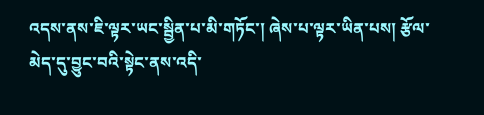འདས་ནས་ཇི་ལྟར་ཡང་སྦྱིན་པ་མི་གཏོང་། ཞེས་པ་ལྟར་ཡིན་པས། རྩོལ་མེད་དུ་བྱུང་བའི་སྟེང་ནས་འདི་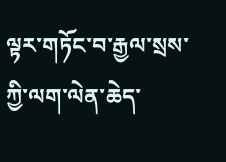ལྟར་གཏོང་བ་རྒྱལ་སྲས་ཀྱི་ལག་ལེན་ཆེད་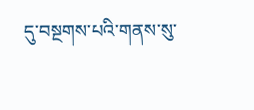དུ་བསྔགས་པའི་གནས་སུ་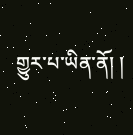གྱུར་པ་ཡིན་ནོ། །